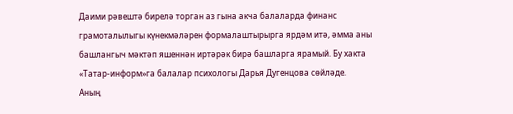Даими рәвештә бирелә торган аз гына акча балаларда финанс грамоталылыгы күнекмәләрен формалаштырырга ярдәм итә, әмма аны башлангыч мәктәп яшеннән иртәрәк бирә башларга ярамый. Бу хакта «Татар-информ»га балалар психологы Дарья Дугенцова сөйләде.
Аның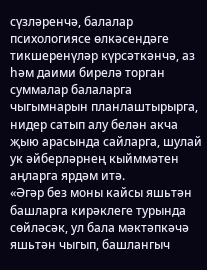сүзләренчә, балалар психологиясе өлкәсендәге тикшеренүләр күрсәткәнчә, аз һәм даими бирелә торган суммалар балаларга чыгымнарын планлаштырырга, нидер сатып алу белән акча җыю арасында сайларга, шулай ук әйберләрнең кыйммәтен аңларга ярдәм итә.
«Әгәр без моны кайсы яшьтән башларга кирәклеге турында сөйләсәк, ул бала мәктәпкәчә яшьтән чыгып, башлангыч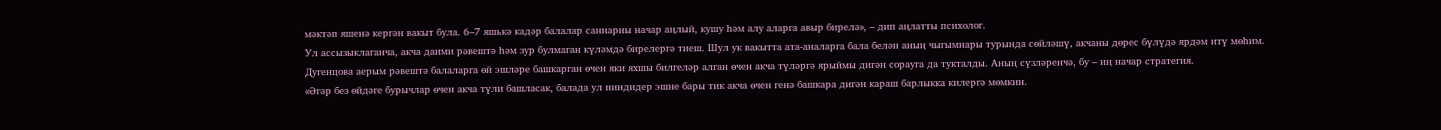мәктәп яшенә кергән вакыт була. 6–7 яшькә кадәр балалар саннарны начар аңлый, кушу һәм алу аларга авыр бирелә», – дип аңлатты психолог.
Ул ассызыклаганча, акча даими рәвештә һәм зур булмаган күләмдә бирелергә тиеш. Шул ук вакытта ата-аналарга бала белән аның чыгымнары турында сөйләшү, акчаны дөрес бүлүдә ярдәм итү мөһим.
Дугенцова аерым рәвештә балаларга өй эшләре башкарган өчен яки яхшы билгеләр алган өчен акча түләргә ярыймы дигән сорауга да тукталды. Аның сүзләренчә, бу – иң начар стратегия.
«Әгәр без өйдәге бурычлар өчен акча түли башласак, балада ул ниндидер эшне бары тик акча өчен генә башкара дигән караш барлыкка килергә мөмкин.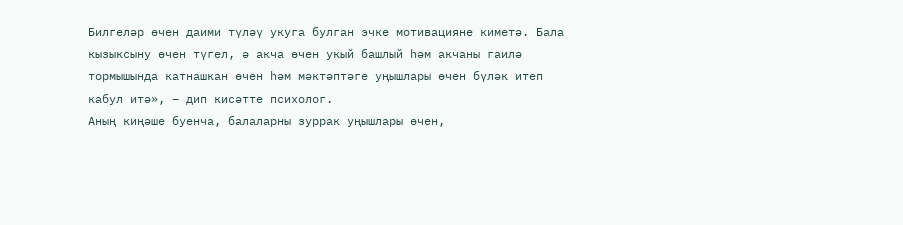Билгеләр өчен даими түләү укуга булган эчке мотивацияне киметә. Бала кызыксыну өчен түгел, ә акча өчен укый башлый һәм акчаны гаилә тормышында катнашкан өчен һәм мәктәптәге уңышлары өчен бүләк итеп кабул итә», – дип кисәтте психолог.
Аның киңәше буенча, балаларны зуррак уңышлары өчен,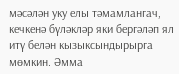мәсәлән уку елы тәмамлангач, кечкенә бүләкләр яки бергәләп ял итү белән кызыксындырырга мөмкин. Әмма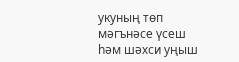укуның төп мәгънәсе үсеш һәм шәхси уңыш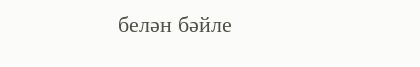белән бәйле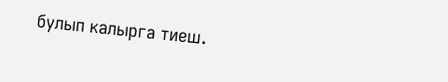булып калырга тиеш.